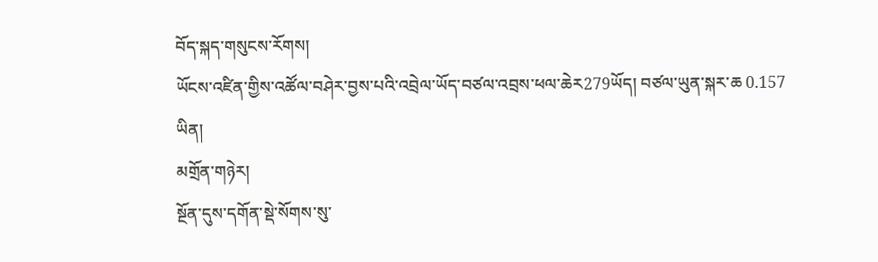བོད་སྐད་གསུངས་རོགས།
ཡོངས་འཛིན་གྱིས་འཚོལ་བཤེར་བྱས་པའི་འབྲེལ་ཡོད་བཙལ་འབྲས་ཕལ་ཆེར279ཡོད། བཙལ་ཡུན་སྐར་ཆ 0.157
ཡིན།
མགྲོན་གཉེར།
སྔོན་དུས་དགོན་སྡེ་སོགས་སུ་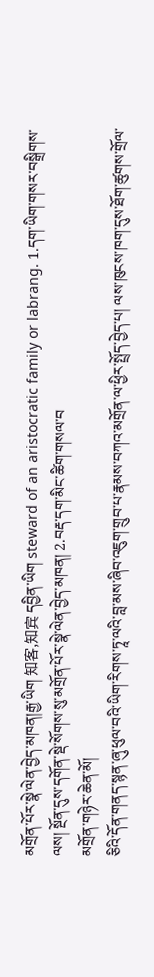མགྲོན་པོར་སྣེ་ལེན་བྱེད་མཁན།རྒྱ་ཡིག 知客,知宾 དབྱིན་ཡིག steward of an aristocratic family or labrang. 1.དག་ཡིག་གསར་བསྒྲིགས་ལས། སྔོན་དུས་དགོན་སྡེ་སོགས་སུ་མགྲོན་པོར་སྣེ་ལེན་བྱེད་མཁན། 2.བརྡ་དག་མིང་ཚིག་གསལ་བ
མགྲོན་གཉེར་ཆེན་མོ།
ཅིའི་དོན་གནད་སྙན་ཞུ་ཕུལ་བའི་ཡིག་རིགས་ཏཱ་ལའི་བླ་མས་ཞིབ་འཇུག་གྲུབ་པ་རྣམས་བཀའ་མགྲོན་ལ་ཕྱིར་སྤྲོད་བྱེད་པ། ལས་ཁུངས་ཁག་དུས་ཐོག་ཚུགས་གྲོལ་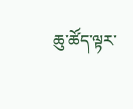ཆུ་ཚོད་ལྟར་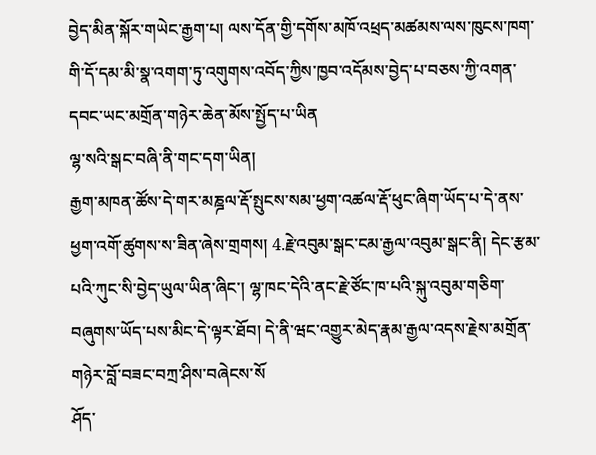བྱེད་མིན་སྐོར་གཡེང་རྒྱག་པ། ལས་དོན་གྱི་དགོས་མཁོ་འཕྲད་མཚམས་ལས་ཁུངས་ཁག་གི་དོ་དམ་མི་སྣ་འགག་ཏུ་འགུགས་འབོད་ཀྱིས་ཁྱབ་འདོམས་བྱེད་པ་བཅས་ཀྱི་འགན་དབང་ཡང་མགྲོན་གཉེར་ཆེན་མོས་སྤྱོད་པ་ཡིན
ལྷ་སའི་སྒང་བཞི་ནི་གང་དག་ཡིན།
རྒྱག་མཁན་ཚོས་དེ་གར་མཎྜལ་རྡོ་སྤུངས་སམ་ཕྱག་འཚལ་རྡོ་ཕུང་ཞིག་ཡོད་པ་དེ་ནས་ཕྱག་འགོ་ཚུགས་ས་ཟིན་ཞེས་གྲགས། 4.རྗེ་འབུམ་སྒང་ངམ་རྒྱལ་འབུམ་སྒང་ནི། དེང་རྩམ་པའི་ཀུང་སི་བྱེད་ཡུལ་ཡིན་ཞིང་། ལྷ་ཁང་དེའི་ནང་རྗེ་ཙོང་ཁ་པའི་སྐུ་འབུམ་གཅིག་བཞུགས་ཡོད་པས་མིང་དེ་ལྟར་ཐོབ། དེ་ནི་ཝང་འགྱུར་མེད་རྣམ་རྒྱལ་འདས་རྗེས་མགྲོན་གཉེར་བློ་བཟང་བཀྲ་ཤིས་བཞེངས་སོ
ཤོད་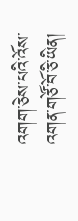འགག་ཅེས་པའི་འོས་འགན་གཙོ་བོ་ཅི་ཡིན།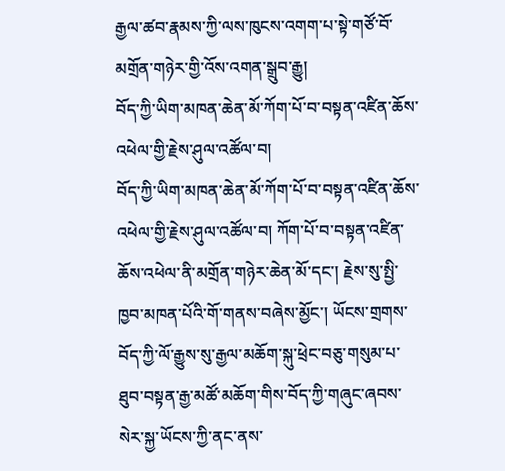རྒྱལ་ཚབ་རྣམས་ཀྱི་ལས་ཁུངས་འགག་པ་སྟེ་གཙོ་བོ་མགྲོན་གཉེར་གྱི་འོས་འགན་སྒྲུབ་རྒྱུ།
བོད་ཀྱི་ཡིག་མཁན་ཆེན་མོ་ཀོག་པོ་བ་བསྟན་འཛིན་ཆོས་འཕེལ་གྱི་རྗེས་ཤུལ་འཚོལ་བ།
བོད་ཀྱི་ཡིག་མཁན་ཆེན་མོ་ཀོག་པོ་བ་བསྟན་འཛིན་ཆོས་འཕེལ་གྱི་རྗེས་ཤུལ་འཚོལ་བ། ཀོག་པོ་བ་བསྟན་འཛིན་ཆོས་འཕེལ་ནི་མགྲོན་གཉེར་ཆེན་མོ་དང་། རྗེས་སུ་སྤྱི་ཁྱབ་མཁན་པོའི་གོ་གནས་བཞེས་མྱོང་། ཡོངས་གྲགས་བོད་ཀྱི་ལོ་རྒྱུས་སུ་རྒྱལ་མཆོག་སྐུ་ཕྲེང་བཅུ་གསུམ་པ་ཐུབ་བསྟན་རྒྱ་མཚོ་མཆོག་གིས་བོད་ཀྱི་གཞུང་ཞབས་སེར་སྐྱ་ཡོངས་ཀྱི་ནང་ནས་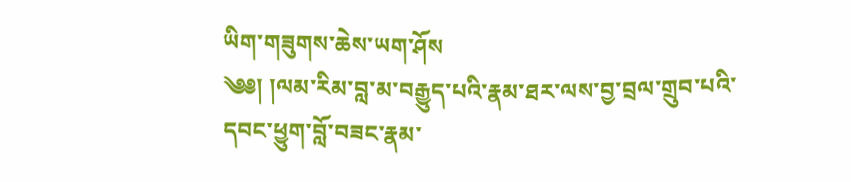ཡིག་གཟུགས་ཆེས་ཡག་ཤོས
༄༅། །ལམ་རིམ་བླ་མ་བརྒྱུད་པའི་རྣམ་ཐར་ལས་བྱ་བྲལ་གྲུབ་པའི་དབང་ཕྱུག་བློ་བཟང་རྣམ་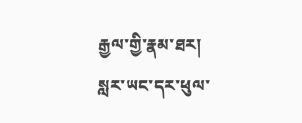རྒྱལ་གྱི་རྣམ་ཐར།
སླར་ཡང་དར་ཕུལ་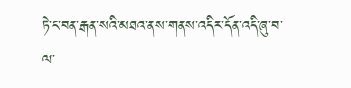ཏེ་ང་བན་རྒན་སའི་མཐའ་ནས་གནས་འདིར་དོན་འདི་ཞུ་བ་ལ་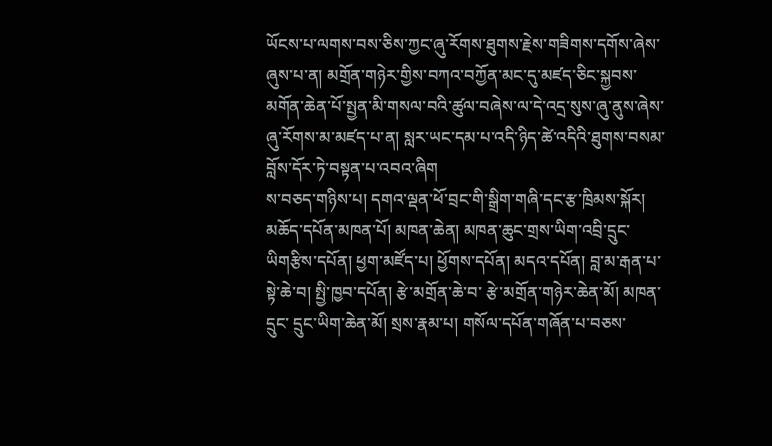ཡོངས་པ་ལགས་བས་ཅིས་ཀྱང་ཞུ་རོགས་ཐུགས་རྗེས་གཟིགས་དགོས་ཞེས་ཞུས་པ་ན། མགྲོན་གཉེར་གྱིས་བཀའ་བཀྱོན་མང་དུ་མཛད་ཅིང་སྐྱབས་མགོན་ཆེན་པོ་སྤྱན་མི་གསལ་བའི་ཚུལ་བཞེས་ལ་དེ་འདྲ་སུས་ཞུ་ནུས་ཞེས་ཞུ་རོགས་མ་མཛད་པ་ན། སླར་ཡང་དམ་པ་འདི་ཉིད་ཚེ་འདིའི་ཐུགས་བསམ་བློས་དོར་ཏེ་བསྟན་པ་འབའ་ཞིག
ས་བཅད་གཉིས་པ། དགའ་ལྡན་ཕོ་བྲང་གི་སྒྲིག་གཞི་དང་རྩ་ཁྲིམས་སྐོར།
མཆོད་དཔོན་མཁན་པོ། མཁན་ཆེན། མཁན་ཆུང་གྲས་ཡིག་འབྲི་དྲུང་ཡིགརྩིས་དཔོན། ཕྱག་མཛོད་པ། ཕྱོགས་དཔོན། མདའ་དཔོན། བླ་མ་རྒན་པ་སྟེ་ཆེ་བ། སྤྱི་ཁྱབ་དཔོན། རྩེ་མགྲོན་ཆེ་བ་ རྩེ་མགྲོན་གཉེར་ཆེན་མོ། མཁན་དྲུང་ དྲུང་ཡིག་ཆེན་མོ། སྲས་རྣམ་པ། གསོལ་དཔོན་གཞོན་པ་བཅས་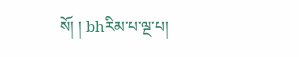སོ། ། bhརིམ་པ་ལྔ་པ།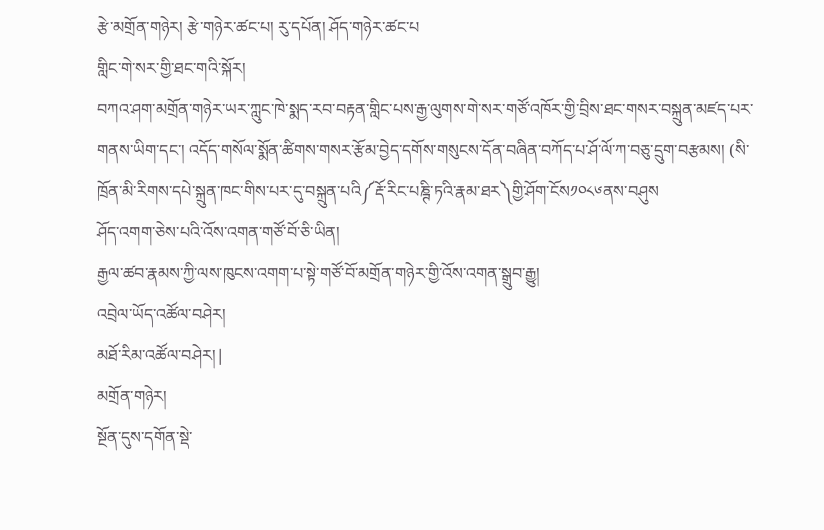རྩེ་མགྲོན་གཉེར། རྩེ་གཉེར་ཚང་པ། རུ་དཔོན། ཤོད་གཉེར་ཚང་པ
གླིང་གེ་སར་གྱི་ཐང་གའི་སྐོར།
བཀའ་ཤག་མགྲོན་གཉེར་ཡར་ཀླུང་ཁེ་སྨད་རབ་བརྟན་གླིང་པས་རྒྱ་ལུགས་གེ་སར་གཙོ་འཁོར་གྱི་བྲིས་ཐང་གསར་བསྐྲུན་མཛད་པར་གནས་ཡིག་དང་། འདོད་གསོལ་སྨོན་ཚིགས་གསར་རྩོམ་བྱེད་དགོས་གསུངས་དོན་བཞིན་བཀོད་པ་ཤོ་ལོ་ཀ་བཅུ་དྲུག་བརྩམས། (སི་ཁྲོན་མི་རིགས་དཔེ་སྐྲུན་ཁང་གིས་པར་དུ་བསྐྲུན་པའི༼རྡོ་རིང་པཎྚི་ཏའི་རྣམ་ཐར༽གྱི་ཤོག་ངོས༡༠༨༦ནས་བཤུས
ཤོད་འགག་ཅེས་པའི་འོས་འགན་གཙོ་བོ་ཅི་ཡིན།
རྒྱལ་ཚབ་རྣམས་ཀྱི་ལས་ཁུངས་འགག་པ་སྟེ་གཙོ་བོ་མགྲོན་གཉེར་གྱི་འོས་འགན་སྒྲུབ་རྒྱུ།
འབྲེལ་ཡོད་འཚོལ་བཤེར།
མཐོ་རིམ་འཚོལ་བཤེར། |
མགྲོན་གཉེར།
སྔོན་དུས་དགོན་སྡེ་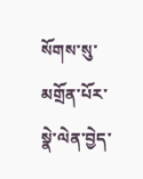སོགས་སུ་མགྲོན་པོར་སྣེ་ལེན་བྱེད་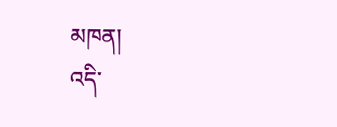མཁན།
འདི་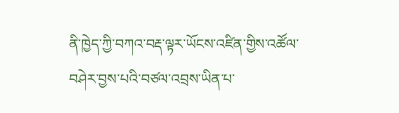ནི་ཁྱེད་ཀྱི་བཀའ་བརྡ་ལྟར་ཡོངས་འཛིན་གྱིས་འཚོལ་བཤེར་བྱས་པའི་བཙལ་འབྲས་ཡིན་པ་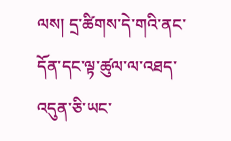ལས། དྲ་ཚིགས་དེ་གའི་ནང་དོན་དང་ལྟ་ཚུལ་ལ་འཐད་འདུན་ཅི་ཡང་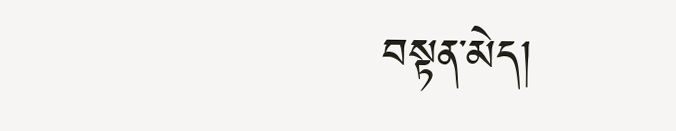བསྟན་མེད།